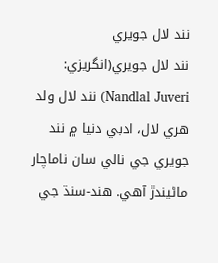نند لال جويري
نند لال جويري(انگريزي: Nandlal Juveri) نند لال ولد هري لال، ادبي دنيا ۾ نند جويري جي نالي سان ناماچار ماڻيندڙ آهي. هند-سنڌ جي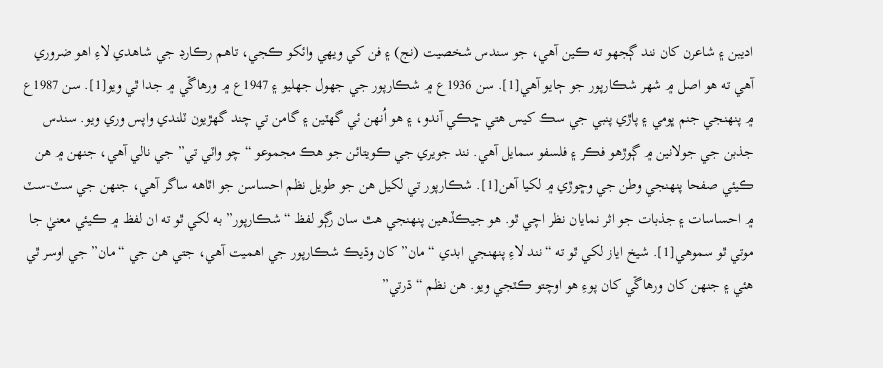اديبن ۽ شاعرن کان نند ڳجهو ته ڪين آهي، جو سندس شخصيت (نج) ۽ فن کي ويهي وائکو ڪجي، تاهم رڪارڊ جي شاهدي لاءِ اهو ضروري آهي ته هو اصل ۾ شهر شڪارپور جو ڄايو آهي[1]. سن 1936ع ۾ شڪارپور جي جهول جهليو ۽ 1947ع ۾ ورهاڱي ۾ جدا ٿي ويو[1]. سن 1987ع ۾ پنهنجي جنم ڀومي ۽ پاڙي پنبي جي سڪ کيس هتي ڇڪي آندو، ۽ هو اُنهن ئي گهٽين ۽ گامن تي چند گهڙيون ٽلندي واپس وري ويو. سندس جذبن جي جولانين ۾ ڳوڙهو فڪر ۽ فلسفو سمايل آهي. نند جويري جي ڪويتائن جو هڪ مجموعو “چو واٽي تي” جي نالي آهي، جنهن ۾ هن ڪيئي صفحا پنهنجي وطن جي وڇوڙي ۾ لکيا آهن[1]. شڪارپور تي لکيل هن جو طويل نظم احساسن جو اٿاهه ساگر آهي، جنهن جي سٽ-سٽ ۾ احساسات ۽ جذبات جو اثر نمايان نظر اچي ٿو. هو جيڪڏهين پنهنجي هٿ سان رڳو لفظ “شڪارپور” به لکي ٿو ته ان لفظ ۾ ڪيئي معنيٰ جا موتي ٿو سموهي[1]. شيخ اياز لکي ٿو ته “نند لاءِ پنهنجي ابدي “مان” کان وڌيڪ شڪارپور جي اهميت آهي، جتي هن جي “مان” جي اوسر ٿي هئي ۽ جنهن کان ورهاڱي کان پوءِ هو اوچتو ڪٽجي ويو. هن نظم “ڌرتي”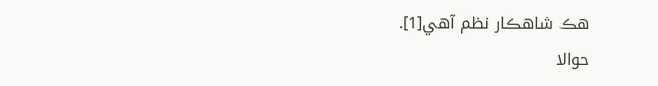هڪ شاهڪار نظم آهي[1].
حوالا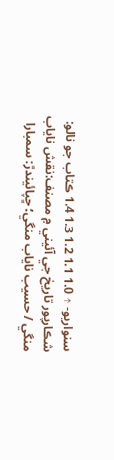سنواريو- ↑ 1.0 1.1 1.2 1.3 1.4 ڪتاب جو نالو: شڪارپور تاريخ جي آئيني ۾ مصنف:نقش ناياب منگي / حسيب ناياب منگي؛ ڇپائيندڙ: سمبارا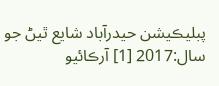پبليڪيشن حيدرآباد شايع ٿيڻ جو سال:2017 [1] آرڪائيو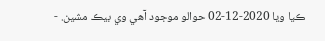ڪيا ويا 2020-12-02 حوالو موجود آهي وي بيڪ مشين. -